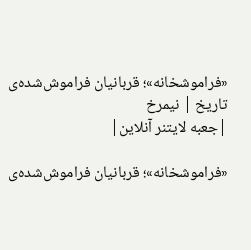«فراموشخانه»؛ قربانیان فراموش‌شده‌ی تاریخ | نیمرخ
|جعبه لایتنر آنلاین|

«فراموشخانه»؛ قربانیان فراموش‌شده‌ی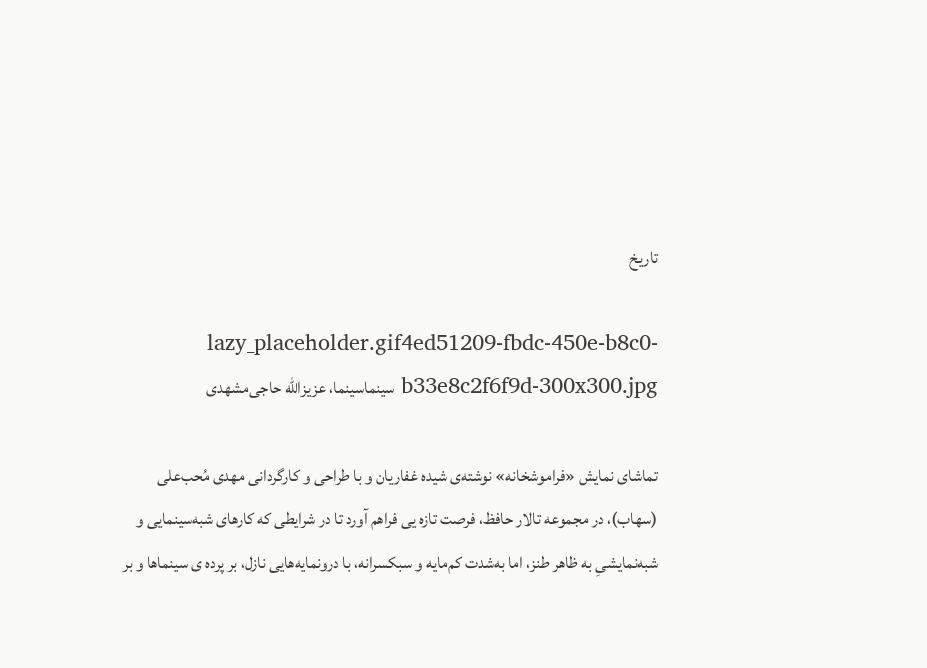تاریخ

lazy_placeholder.gif4ed51209-fbdc-450e-b8c0-b33e8c2f6f9d-300x300.jpg سینماسینما، عزیزالله حاجی‌مشهدی

تماشای نمایش «فراموشخانه» نوشته‌ی شیده غفاریان و با طراحی و کارگردانی مهدی مُحب‌علی (سهاب)، در مجموعه تالار حافظ، فرصت تازه‌ یی فراهم آورد تا در شرایطی که کارهای شبه‌سینمایی و شبه‌نمایشیِ به ظاهر طنز، اما به‌شدت کم‌مایه و سبکسرانه، با درونمایه‌هایی نازل، بر پرده ی سینماها و بر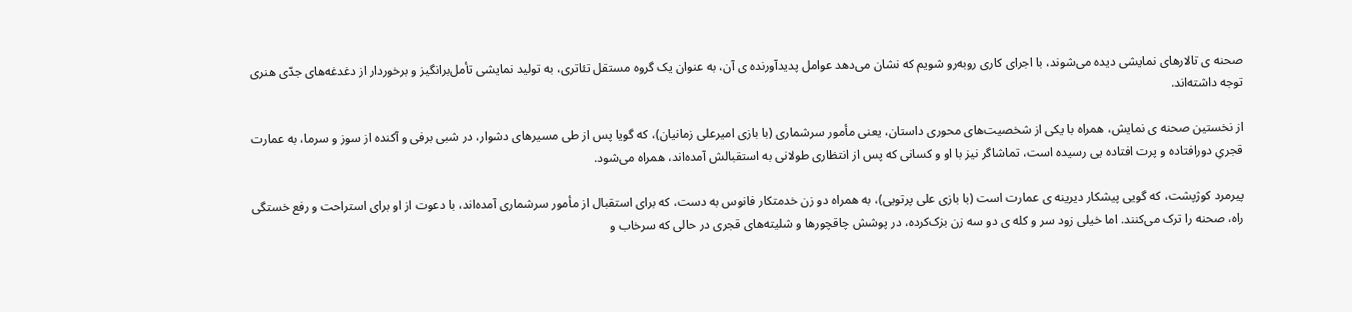صحنه ی تالارهای نمایشی دیده می‌شوند، با اجرای کاری روبه‌رو شویم که نشان می‌دهد عوامل پدیدآورنده ی آن، به عنوان یک گروه مستقل تئاتری، به تولید نمایشی تأمل‌برانگیز و برخوردار از دغدغه‌های جدّی هنری توجه داشته‌اند.

از نخستین صحنه ی نمایش، همراه با یکی از شخصیت‌های محوری داستان، یعنی مأمور سرشماری (با بازی امیرعلی زمانیان)، که گویا پس از طی مسیرهای دشوار، در شبی برفی و آکنده از سوز و سرما، به عمارت قجریِ دورافتاده و پرت افتاده‌ یی رسیده است، تماشاگر نیز با او و کسانی که پس از انتظاری طولانی به استقبالش آمده‌اند، همراه می‌شود.

پیرمرد کوژپشت، که گویی پیشکار دیرینه ی عمارت است (با بازی علی پرتویی)، به همراه دو زن خدمتکار فانوس به دست، که برای استقبال از مأمور سرشماری آمده‌اند، با دعوت از او برای استراحت و رفع خستگی راه، صحنه را ترک می‌کنند. اما خیلی زود سر و کله ی دو سه زن بزک‌کرده، در پوشش چاقچورها و شلیته‌های قجری در حالی که سرخاب و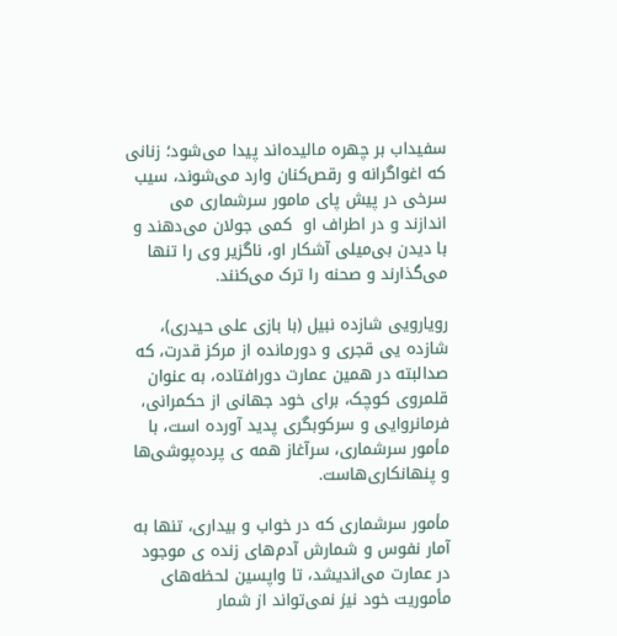سفیداب بر چهره مالیده‌اند پیدا می‌شود؛ زنانی که اغواگرانه و رقص‌کنان وارد می‌شوند، سیب سرخی در پیش پای مامور سرشماری می اندازند و در اطراف او  کمی جولان می‌دهند و با دیدن بی‌میلی آشکار او، ناگزیر وی را تنها می‌گذارند و صحنه را ترک می‌کنند.

رویارویی شازده نبیل (با بازی علی حیدری)، شازده‌ یی قجری و دورمانده از مرکز قدرت، که صدالبته در همین عمارت دورافتاده، به عنوان قلمروی کوچک، برای خود جهانی از حکمرانی، فرمانروایی و سرکوبگری پدید آورده است، با مأمور سرشماری، سرآغاز همه ی پرده‌پوشی‌ها و پنهانکاری‌هاست.

مأمور سرشماری که در خواب و بیداری، تنها به آمار نفوس و شمارش آدم‌های زنده ی موجود در عمارت می‌اندیشد، تا واپسین لحظه‌های مأموریت خود نیز نمی‌تواند از شمار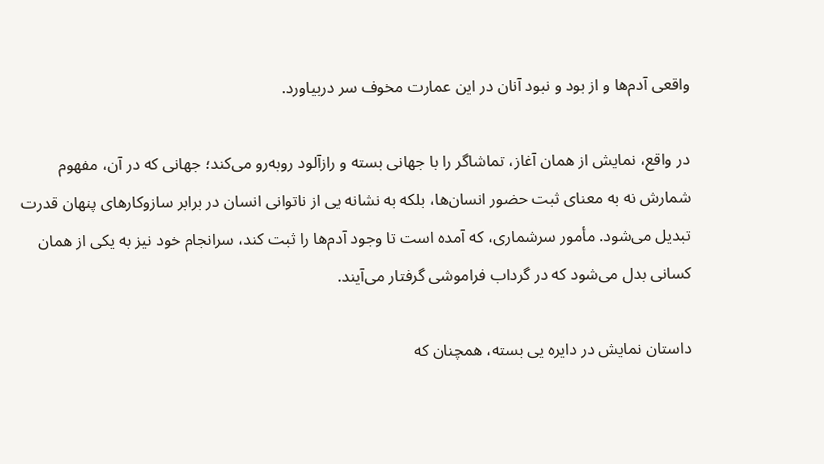واقعی آدم‌ها و از بود و نبود آنان در این عمارت مخوف سر دربیاورد.

در واقع، نمایش از همان آغاز، تماشاگر را با جهانی بسته و رازآلود روبه‌رو می‌کند؛ جهانی که در آن، مفهوم شمارش نه به معنای ثبت حضور انسان‌ها، بلکه به نشانه‌ یی از ناتوانی انسان در برابر سازوکارهای پنهان قدرت تبدیل می‌شود. مأمور سرشماری، که آمده است تا وجود آدم‌ها را ثبت کند، سرانجام خود نیز به یکی از همان کسانی بدل می‌شود که در گرداب فراموشی گرفتار می‌آیند.

داستان نمایش در دایره‌ یی بسته، همچنان که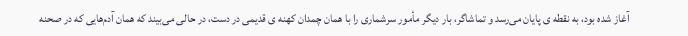آغاز شده بود، به نقطه ی پایان می‌رسد و تماشاگر، بار دیگر مأمور سرشماری را با همان چمدان کهنه ی قدیمی در دست، در حالی می‌بیند که همان آدم‌هایی که در صحنه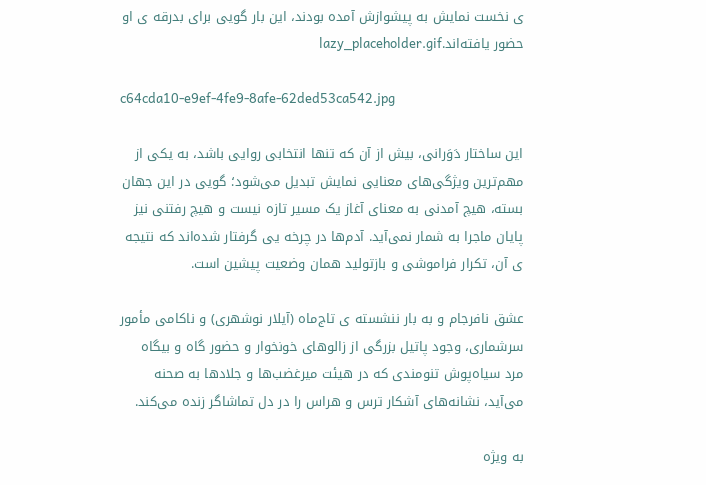ی نخست نمایش به پیشوازش آمده بودند، این بار گویی برای بدرقه ی او حضور یافته‌اند.lazy_placeholder.gif

c64cda10-e9ef-4fe9-8afe-62ded53ca542.jpg

این ساختار دَوَرانی، بیش از آن که تنها انتخابی روایی باشد، به یکی از مهم‌ترین ویژگی‌های معنایی نمایش تبدیل می‌شود؛ گویی در این جهان بسته، هیچ آمدنی به معنای آغاز یک مسیر تازه نیست و هیچ رفتنی نیز پایان ماجرا به شمار نمی‌آید. آدم‌ها در چرخه یی گرفتار شده‌اند که نتیجه ی آن، تکرار فراموشی و بازتولید همان وضعیت پیشین است.

عشق نافرجام و به بار ننشسته ی تاج‌ماه (آیلار نوشهری) و ناکامی مأمور سرشماری، وجود پاتیل بزرگی از زالوهای خونخوار و حضور گاه و بیگاه مرد سیاه‌پوش تنومندی که در هیئت میرغضب‌ها و جلادها به صحنه می‌آید، نشانه‌های آشکار ترس و هراس را در دل تماشاگر زنده می‌کند.

به ویژه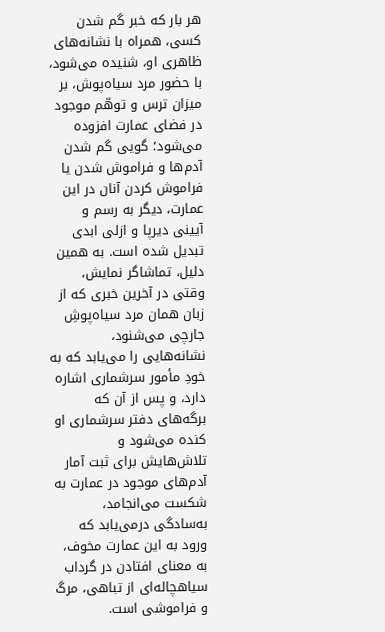هر بار که خبر گم شدن کسی، همراه با نشانه‌های ظاهری او، شنیده می‌شود، با حضور مرد سیاه‌پوش، بر میزان ترس و توهّم موجود در فضای عمارت افزوده می‌شود؛ گویی گم شدن آدم‌ها و فراموش شدن یا فراموش کردن آنان در این عمارت، دیگر به رسم و آیینی دیرپا و ازلی ابدی تبدیل شده است. به همین دلیل، تماشاگر نمایش، وقتی در آخرین خبری که از زبان همان مرد سیاه‌پوشِ جارچی می‌شنود، نشانه‌هایی را می‌یابد که به خودِ مأمور سرشماری اشاره دارد، و پس از آن که برگه‌های دفتر سرشماری او کنده می‌شود و تلاش‌هایش برای ثبت آمار آدم‌های موجود در عمارت به شکست می‌انجامد، به‌سادگی درمی‌یابد که ورود به این عمارت مخوف، به معنای افتادن در گرداب سیاهچاله‌ای از تباهی، مرگ و فراموشی است.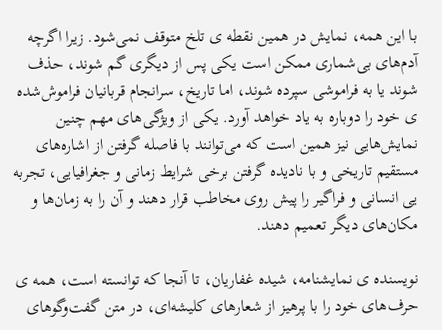با این همه، نمایش در همین نقطه ی تلخ متوقف نمی‌شود. زیرا اگرچه آدم‌های بی‌شماری ممکن است یکی پس از دیگری گم شوند، حذف شوند یا به فراموشی سپرده شوند، اما تاریخ، سرانجام قربانیان فراموش‌شده ی خود را دوباره به یاد خواهد آورد. یکی از ویژگی‌های مهم چنین نمایش‌هایی نیز همین است که می‌توانند با فاصله گرفتن از اشاره‌های مستقیم تاریخی و با نادیده گرفتن برخی شرایط زمانی و جغرافیایی، تجربه‌ یی انسانی و فراگیر را پیش روی مخاطب قرار دهند و آن را به زمان‌ها و مکان‌های دیگر تعمیم دهند.

نویسنده ی نمایشنامه، شیده غفاریان، تا آنجا که توانسته است، همه ی حرف‌های خود را با پرهیز از شعارهای کلیشه‌ای، در متن گفت‌وگوهای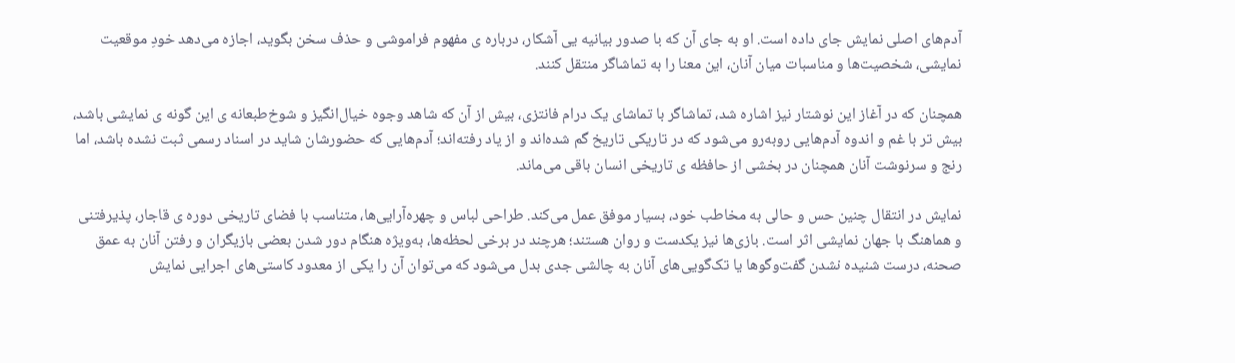آدم‌های اصلی نمایش جای داده است. او به جای آن که با صدور بیانیه یی آشکار، درباره ی مفهوم فراموشی و حذف سخن بگوید، اجازه می‌دهد خودِ موقعیت نمایشی، شخصیت‌ها و مناسبات میان آنان، این معنا را به تماشاگر منتقل کنند.

همچنان که در آغاز این نوشتار نیز اشاره شد، تماشاگر با تماشای یک درام فانتزی، بیش از آن که شاهد وجوه خیال‌انگیز و شوخ‌طبعانه ی این گونه ی نمایشی باشد، بیش تر با غم و اندوه آدم‌هایی روبه‌رو می‌شود که در تاریکی تاریخ گم شده‌اند و از یاد رفته‌اند؛ آدم‌هایی که حضورشان شاید در اسناد رسمی ثبت نشده باشد، اما رنج و سرنوشت آنان همچنان در بخشی از حافظه ی تاریخی انسان باقی می‌ماند.

نمایش در انتقال چنین حس و حالی به مخاطب خود، بسیار موفق عمل می‌کند. طراحی لباس و چهره‌آرایی‌ها، متناسب با فضای تاریخی دوره ی قاجار، پذیرفتنی و هماهنگ با جهان نمایشی اثر است. بازی‌ها نیز یکدست و روان هستند؛ هرچند در برخی لحظه‌ها، به‌ویژه هنگام دور شدن بعضی بازیگران و رفتن آنان به عمق صحنه، درست شنیده نشدن گفت‌وگوها یا تک‌گویی‌های آنان به چالشی جدی بدل می‌شود که می‌توان آن را یکی از معدود کاستی‌های اجرایی نمایش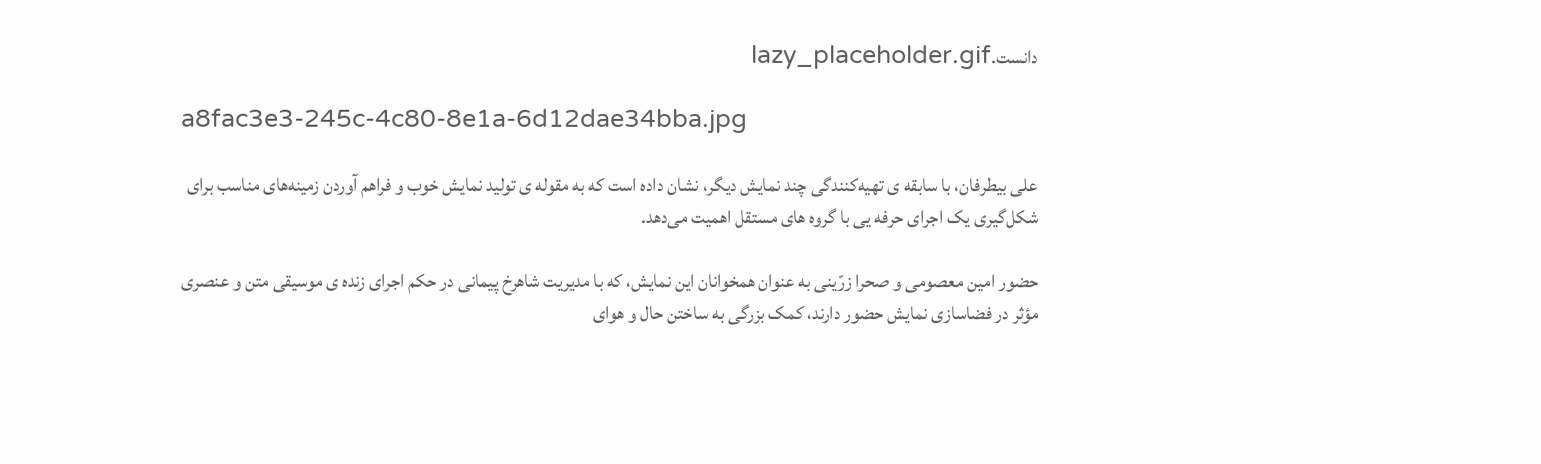دانست.lazy_placeholder.gif

a8fac3e3-245c-4c80-8e1a-6d12dae34bba.jpg

علی بیطرفان، با سابقه ی تهیه‌کنندگی چند نمایش دیگر، نشان داده است که به مقوله ی تولید نمایش خوب و فراهم آوردن زمینه‌های مناسب برای شکل‌گیری یک اجرای حرفه‌ یی با گروه های مستقل اهمیت می‌دهد.

حضور امین معصومی و صحرا زرّینی به عنوان همخوانان این نمایش، که با مدیریت شاهرخ پیمانی در حکم اجرای زنده ی موسیقی متن و عنصری مؤثر در فضاسازی نمایش حضور دارند، کمک بزرگی به ساختن حال و هوای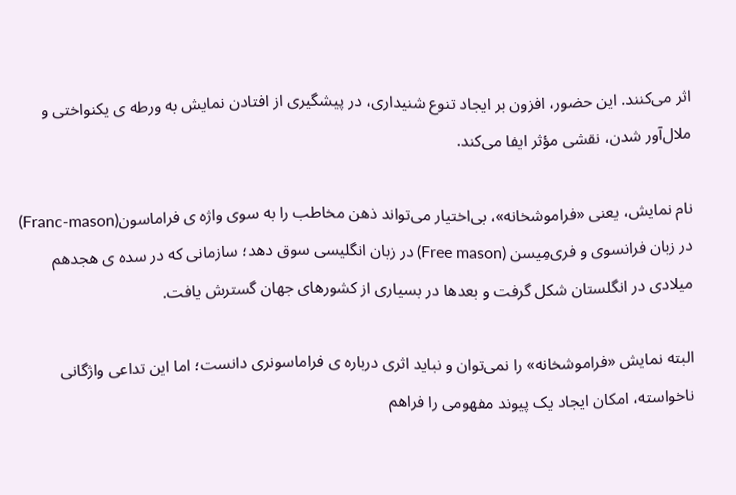اثر می‌کنند. این حضور، افزون بر ایجاد تنوع شنیداری، در پیشگیری از افتادن نمایش به ورطه ی یکنواختی و ملال‌آور شدن، نقشی مؤثر ایفا می‌کند.

نام نمایش، یعنی «فراموشخانه»، بی‌اختیار می‌تواند ذهن مخاطب را به سوی واژه ی فراماسون(Franc-mason) در زبان فرانسوی و فری‌مِیسن (Free mason) در زبان انگلیسی سوق دهد؛ سازمانی که در سده ی هجدهم میلادی در انگلستان شکل گرفت و بعدها در بسیاری از کشورهای جهان گسترش یافت.

البته نمایش «فراموشخانه» را نمی‌توان و نباید اثری درباره ی فراماسونری دانست؛ اما این تداعی واژگانی ناخواسته، امکان ایجاد یک پیوند مفهومی را فراهم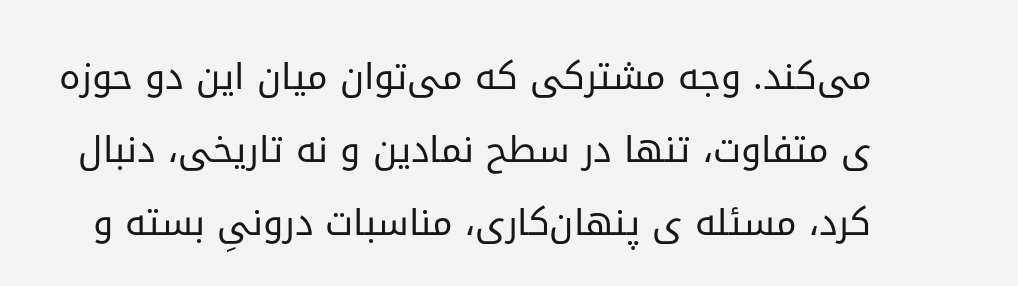می‌کند. وجه مشترکی که می‌توان میان این دو حوزه ی متفاوت، تنها در سطح نمادین و نه تاریخی، دنبال کرد، مسئله ی پنهان‌کاری، مناسبات درونیِ بسته و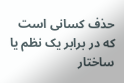حذف کسانی است که در برابر یک نظم یا ساختار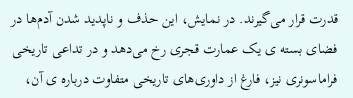قدرت قرار می‌گیرند. در نمایش، این حذف و ناپدید شدن آدم‌ها در فضای بسته ی یک عمارت قجری رخ می‌دهد و در تداعی تاریخی فراماسونری نیز، فارغ از داوری‌های تاریخی متفاوت درباره ی آن،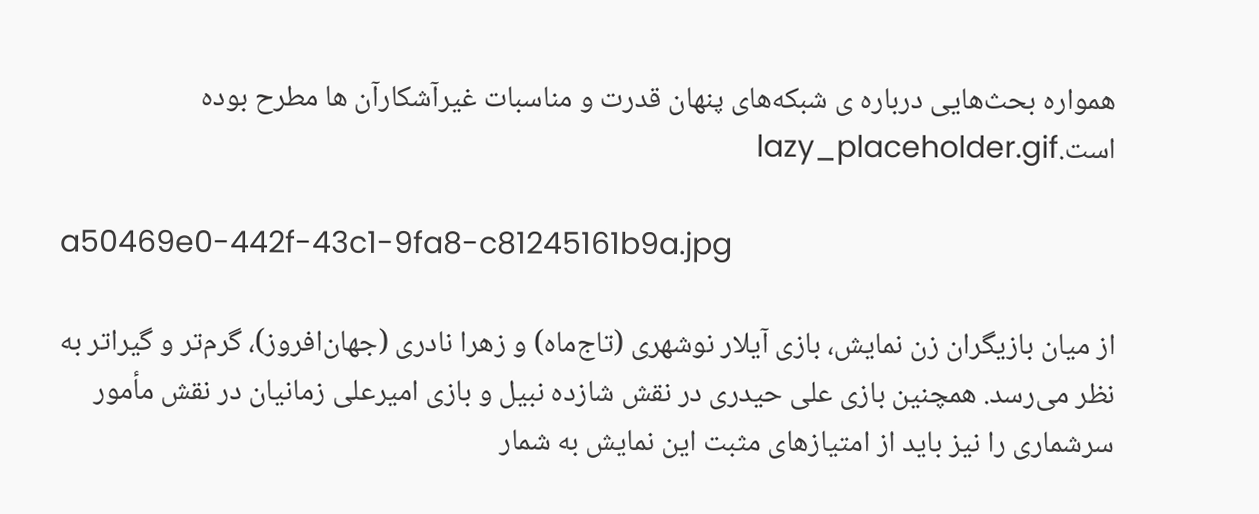همواره بحث‌هایی درباره ی شبکه‌های پنهان قدرت و مناسبات غیرآشکارآن ها مطرح بوده است.lazy_placeholder.gif

a50469e0-442f-43c1-9fa8-c81245161b9a.jpg

از میان بازیگران زن نمایش، بازی آیلار نوشهری (تاج‌ماه) و زهرا نادری (جهان‌افروز)، گرم‌تر و گیراتر به نظر می‌رسد. همچنین بازی علی حیدری در نقش شازده نبیل و بازی امیرعلی زمانیان در نقش مأمور سرشماری را نیز باید از امتیازهای مثبت این نمایش به شمار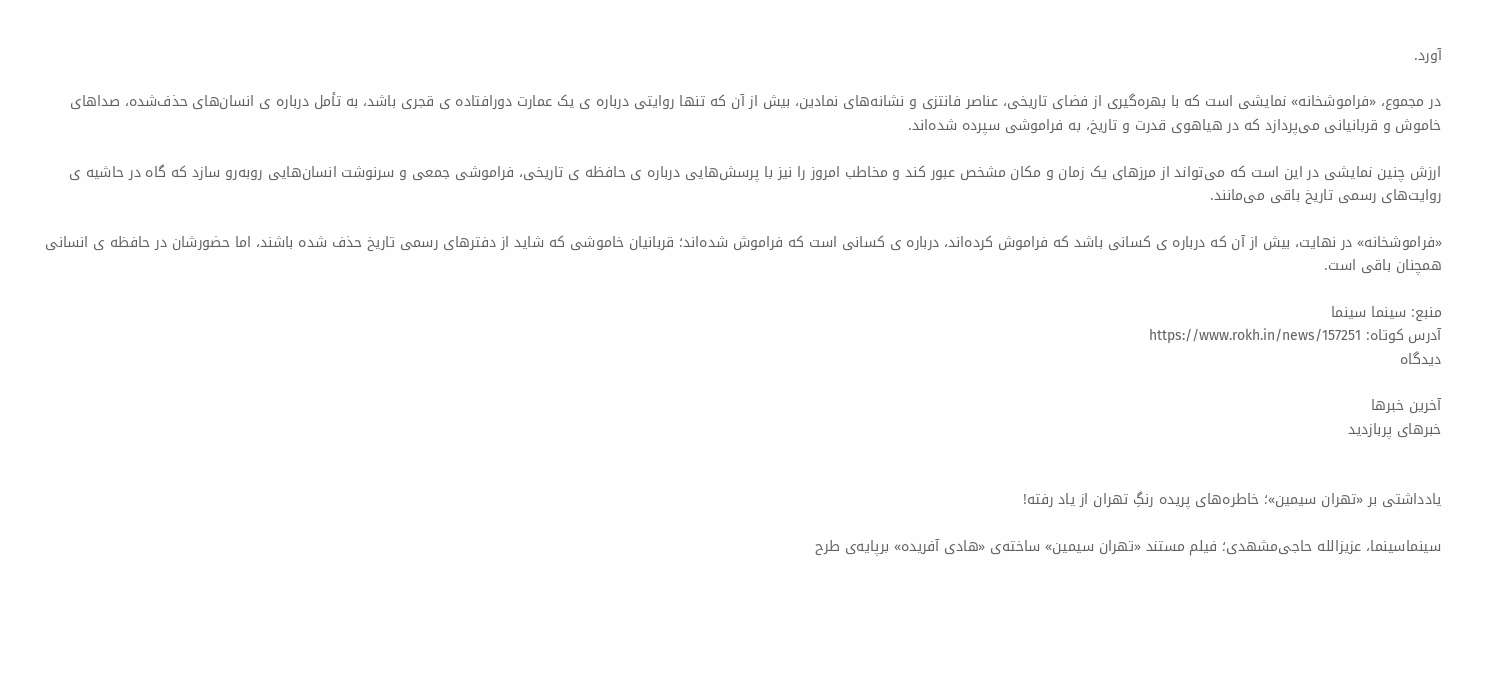آورد.

در مجموع، «فراموشخانه» نمایشی است که با بهره‌گیری از فضای تاریخی، عناصر فانتزی و نشانه‌های نمادین، بیش از آن که تنها روایتی درباره ی یک عمارت دورافتاده ی قجری باشد، به تأمل درباره ی انسان‌های حذف‌شده، صداهای خاموش و قربانیانی می‌پردازد که در هیاهوی قدرت و تاریخ، به فراموشی سپرده شده‌اند.

ارزش چنین نمایشی در این است که می‌تواند از مرزهای یک زمان و مکان مشخص عبور کند و مخاطب امروز را نیز با پرسش‌هایی درباره ی حافظه ی تاریخی، فراموشی جمعی و سرنوشت انسان‌هایی روبه‌رو سازد که گاه در حاشیه ی روایت‌های رسمی تاریخ باقی می‌مانند.

«فراموشخانه» در نهایت، بیش از آن که درباره ی کسانی باشد که فراموش کرده‌اند، درباره ی کسانی است که فراموش شده‌اند؛ قربانیان خاموشی که شاید از دفترهای رسمی تاریخ حذف شده باشند، اما حضورشان در حافظه ی انسانی همچنان باقی است.

منبع: سینما سینما
آدرس کوتاه: https://www.rokh.in/news/157251
دیدگاه

آخرین خبرها
خبرهای پربازدید


یادداشتی بر «تهران سیمین»؛ خاطره‌های پریده رنگِ تهران از یاد رفته!

سینماسینما، عزیزالله حاجی‌مشهدی؛ فیلم مستند «تهران سیمین» ساخته‌ی «هادی آفریده» برپایه‌ی طرح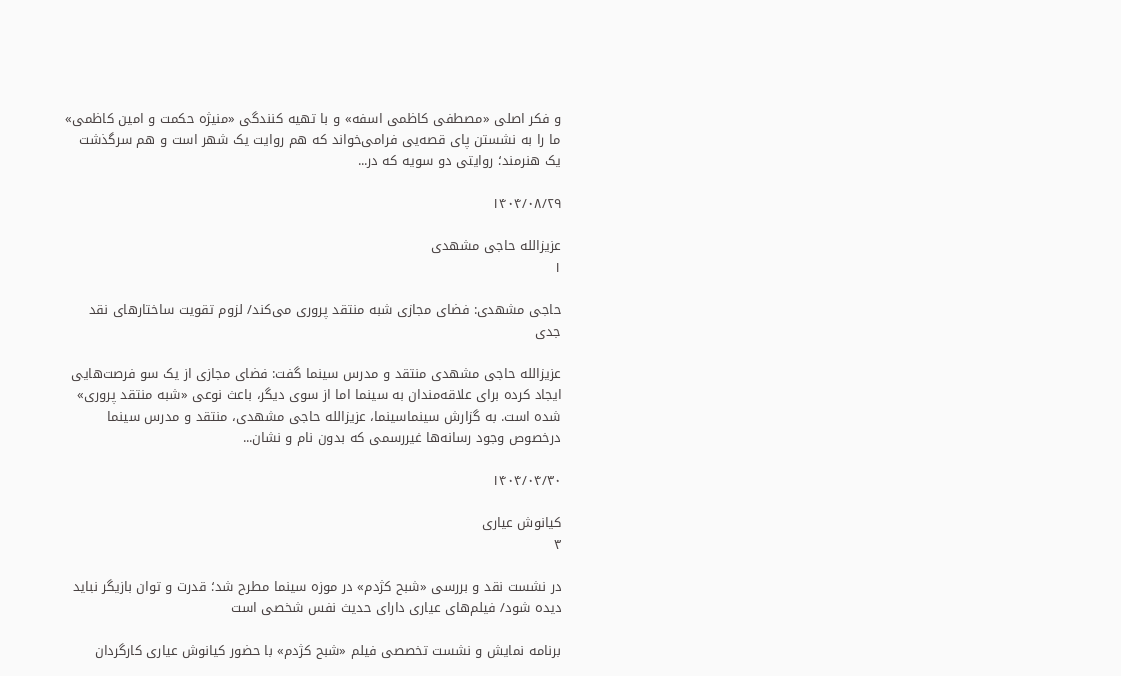و فکر اصلی «مصطفی کاظمی اسفه» و با تهیه کنندگی «منیژه حکمت و امین کاظمی» ما را به نشستن پای قصه‌‌یی فرامی‌خواند که هم روایت یک شهر است و هم سرگذشت یک هنرمند؛ روایتی دو سویه که در...

۱۴۰۴/۰۸/۲۹

عزیزالله حاجی مشهدی
۱

حاجی‌ مشهدی: فضای مجازی شبه‌ منتقد پروری می‌کند/ لزوم تقویت ساختارهای نقد جدی

عزیزالله حاجی مشهدی منتقد و مدرس سینما گفت: فضای مجازی از یک سو فرصت‌هایی ایجاد کرده برای علاقه‌مندان به سینما اما از سوی دیگر، باعث نوعی «شبه ‌منتقد پروری» شده است. به گزارش سینماسینما، عزیزالله حاجی مشهدی، منتقد و مدرس سینما درخصوص وجود رسانه‌ها غیررسمی که بدون نام و نشان...

۱۴۰۴/۰۴/۳۰

کیانوش عیاری
۳

در نشست نقد و بررسی «شبح کژدم» در موزه سینما مطرح شد؛ قدرت و توان بازیگر نباید دیده شود/ فیلم‌های عیاری دارای حدیث نفس شخصی است

برنامه نمایش و نشست تخصصی فیلم «شبح کژدم» با حضور کیانوش عیاری کارگردان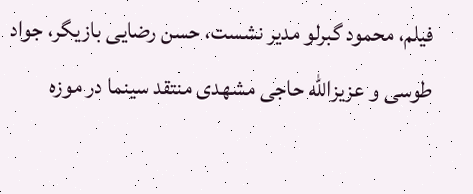فیلم، محمود گبرلو مدیر نشست، حسن رضایی بازیگر، جواد طوسی و عزیز‌الله حاجی مشهدی منتقد سینما در موزه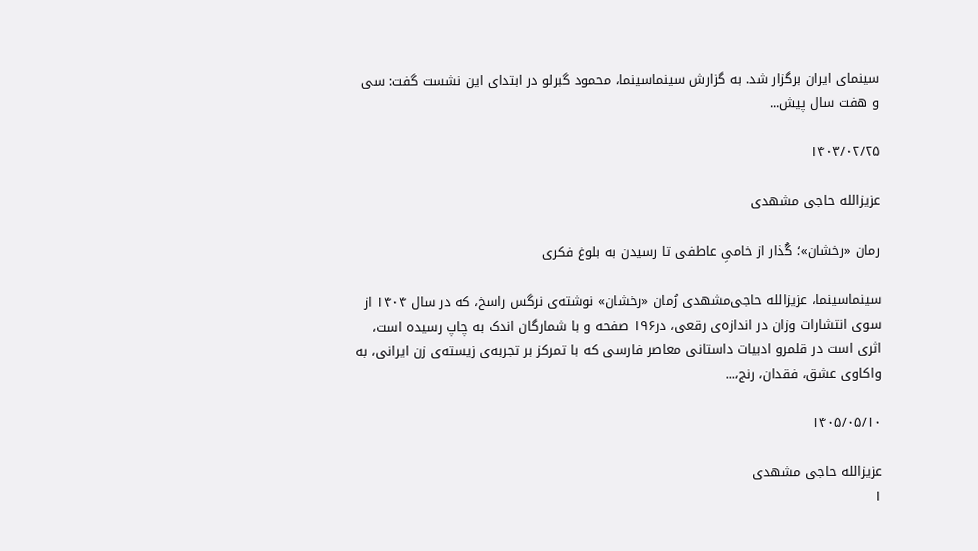سینمای ایران برگزار شد. به گزارش سینماسینما، محمود گبرلو در ابتدای این نشست گفت: سی و هفت سال پیش...

۱۴۰۳/۰۲/۲۵

عزیزالله حاجی مشهدی

رمان «رخشان»؛ گُذار از خامیِ عاطفی تا رسیدن به بلوغ فکری

سینماسینما، عزیزالله حاجی‌مشهدی رُمان «رخشان» نوشته‌ی نرگس راسخ، که در سال ۱۴۰۴ از سوی انتشارات وزان در اندازه‌ی رقعی، در۱۹۶ صفحه و با شمارگان اندک به چاپ رسیده است، اثری است در قلمرو ادبیات داستانی معاصر فارسی که با تمرکز بر تجربه‌ی زیسته‌ی زن ایرانی، به واکاوی عشق، فقدان، رنج،...

۱۴۰۵/۰۵/۱۰

عزیزالله حاجی مشهدی
۱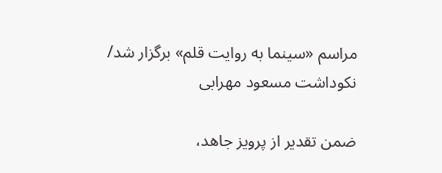مراسم «سینما به روایت قلم» برگزار شد/ نکوداشت مسعود مهرابی

ضمن تقدیر از پرویز جاهد،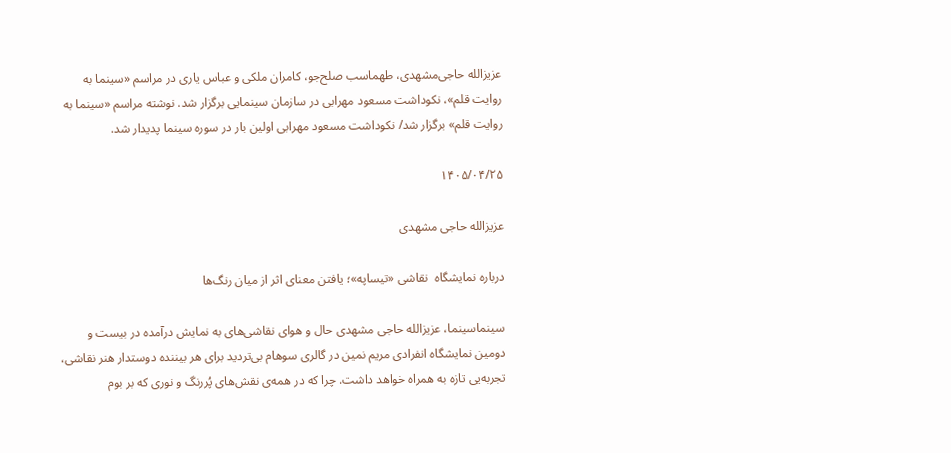عزیزالله حاجی‌مشهدی، طهماسب صلح‌جو، کامران ملکی و عباس یاری در مراسم «سینما به روایت قلم»، نکوداشت مسعود مهرابی در سازمان سینمایی برگزار شد. نوشته مراسم «سینما به روایت قلم» برگزار شد/ نکوداشت مسعود مهرابی اولین بار در سوره سینما پدیدار شد.

۱۴۰۵/۰۴/۲۵

عزیزالله حاجی مشهدی

درباره نمایشگاه  نقاشی «تیساپه»؛ یافتن معنای اثر از میان رنگ‌ها

سینماسینما، عزیزالله حاجی مشهدی حال و هوای نقاشی‌های به نمایش درآمده در بیست و دومین نمایشگاه انفرادی مریم نمین در گالری سوهام بی‌تردید برای هر بیننده دوستدار هنر نقاشی، تجربه‌یی تازه به همراه خواهد داشت. چرا که در همه‌ی نقش‌های پُررنگ و نوری که بر بوم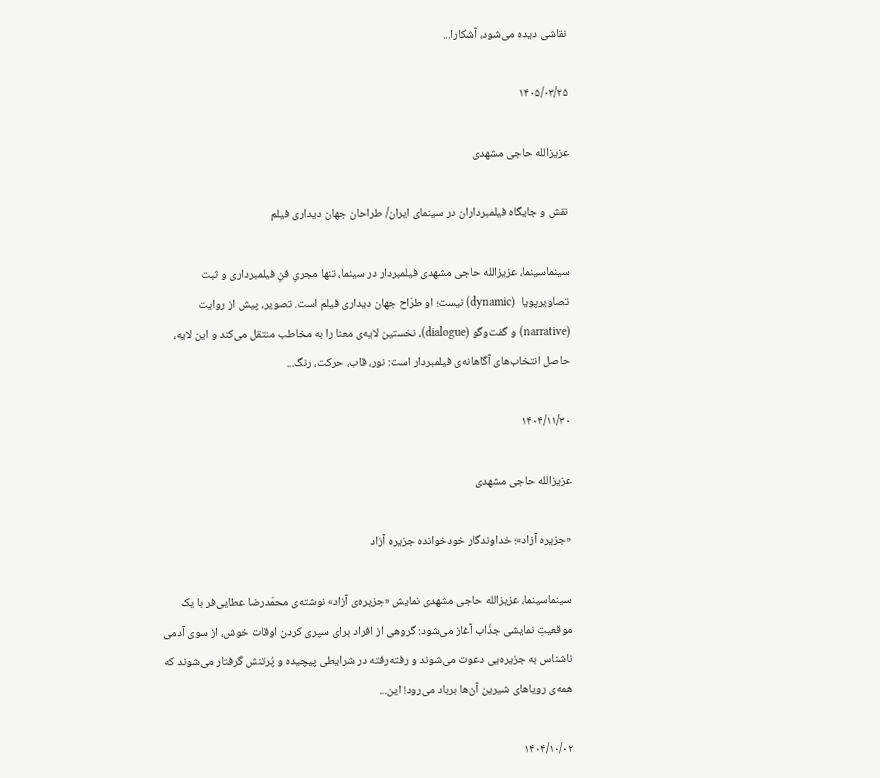نقاشی دیده می‌شود، آشکارا...

۱۴۰۵/۰۳/۲۵

عزیزالله حاجی مشهدی

نقش و جایگاه فیلمبرداران در سینمای ایران/ طراحان جهان دیداری فیلم

سینماسینما، عزیزالله حاجی مشهدی فیلمبردار در سینما، تنها مجریِ فنِ فیلمبرداری و ثبت تصاویرپویا  (dynamic) نیست؛ او طرّاح جهان دیداری فیلم است. تصویر، پیش از روایت (narrative) و گفت‌وگو (dialogue)، نخستین لایه‌ی معنا را به مخاطب منتقل می‌کند و این لایه، حاصل انتخاب‌های آگاهانه‌ی فیلمبردار است: نور، قاب، حرکت، رنگ...

۱۴۰۴/۱۱/۳۰

عزیزالله حاجی مشهدی

«جزیره‌ آزاد»؛ خداوندگار خودخوانده‌ جزیره آزاد

سینماسینما، عزیزالله حاجی مشهدی نمایش «جزیره‌ی آزاد» نوشته‌ی محمّدرضا عطایی‌فر با یک موقعیتِ نمایشی جذّاب آغاز می‌شود: گروهی از افراد برای سپری کردن اوقات خوش، از سوی آدمی ناشناس به جزیره‌یی دعوت می‌شوند و رفته‌رفته در شرایطی پیچیده و پُرتنش گرفتار می‌شوند که همه‌ی رویاهای شیرین آن‌ها برباد می‌رود! این...

۱۴۰۴/۱۰/۰۲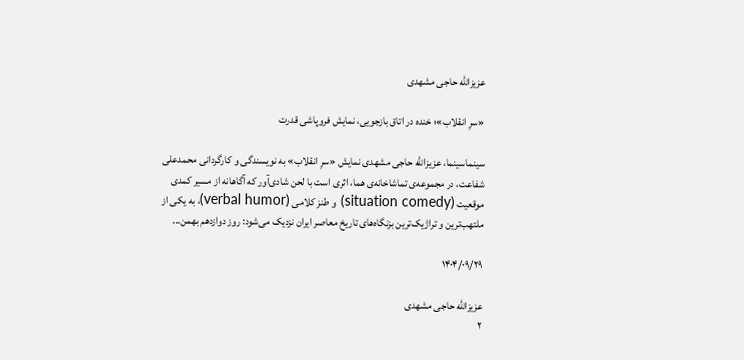عزیزالله حاجی مشهدی

«سرِ انقلاب»؛ خنده در اتاق بازجویی، نمایش فروپاشی قدرت

سینماسینما، عزیزالله حاجی مشهدی نمایش «سرِ انقلاب» به نویسندگی و کارگردانی محمدعلی شفاعت، در مجموعه‌ی تماشاخانه‌ی هما، اثری است با لحن شادی‌آور که آگاهانه از مسیر کمدی موقعیت (situation comedy) و طنز کلامی (verbal humor)، به یکی از ملتهب‌ترین و تراژیک‌ترین بزنگاه‌های تاریخ معاصر ایران نزدیک می‌شود: روز دوازدهم بهمن...

۱۴۰۴/۰۹/۲۹

عزیزالله حاجی مشهدی
۲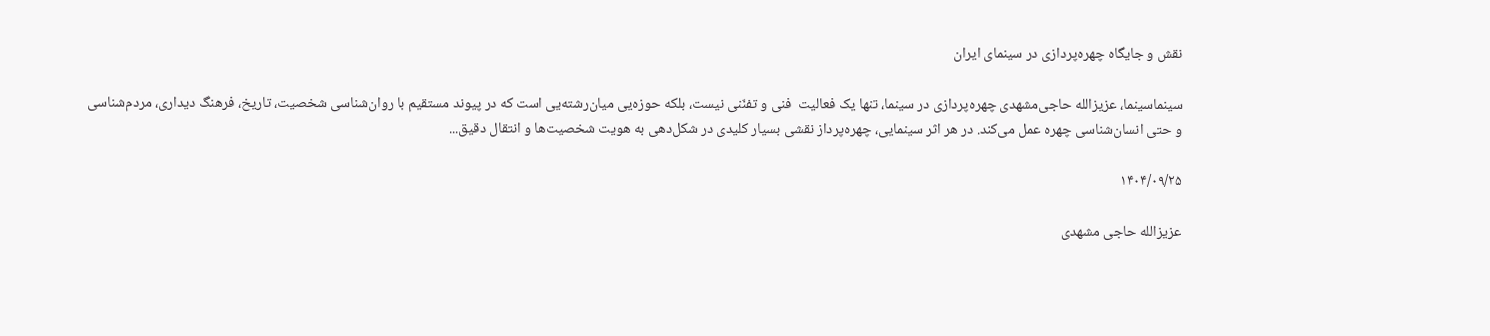نقش و جایگاه چهره‌پردازی در سینمای ایران

سینماسینما، عزیزالله حاجی‌مشهدی چهره‌پردازی در سینما، تنها یک فعالیت  فنی و تفنّنی نیست، بلکه حوزه‌یی میان‌رشته‌یی است که در پیوند مستقیم با روان‌شناسی شخصیت، تاریخ، فرهنگ دیداری، مردم‌شناسی و حتی انسان‌شناسی چهره عمل می‌کند. در هر اثر سینمایی، چهره‌پرداز نقشی بسیار کلیدی در شکل‌دهی به هویت شخصیت‌ها و انتقال دقیق...

۱۴۰۴/۰۹/۲۵

عزیزالله حاجی مشهدی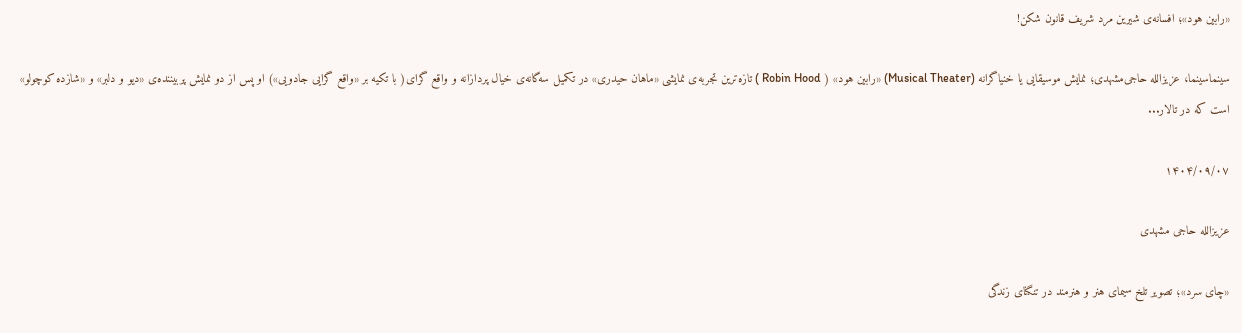«رابین هود»؛ افسانه‌ی شیرین مرد شریف قانون شکن!

سینماسینما، عزیزالله حاجی‌مشهدی؛ نمایش موسیقایی یا خنیاگرانه (Musical Theater) «رابین هود» ( Robin Hood ) تازه‌ترین تجربه‌ی نمایشی «ماهان حیدری» در تکمیل سه‌گانه‌ی خیال پردازانه و واقع گرای( با تکیه بر «واقع گرایی جادویی») او پس از دو نمایش پربیننده‌ی «دیو و دلبر» و «شازده کوچولو» است که در تالار...

۱۴۰۴/۰۹/۰۷

عزیزالله حاجی مشهدی

«چای سرد»؛ تصویر تلخ سیمای هنر و هنرمند در تنگنای زندگی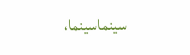سینماسینما،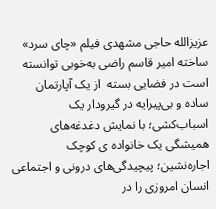عزیزالله حاجی مشهدی فیلم «چای سرد» ساخته امیر قاسم راضی به‌خوبی توانسته است در فضایی بسته  از یک آپارتمان ساده و بی‌پیرایه ‌در گیرودار یک اسباب‌کشی؛ با نمایش دغدغه‌‌های همیشگی یک خانواده ی کوچک اجاره‌نشین؛ پیچیدگی‌های درونی و اجتماعی انسان امروزی را در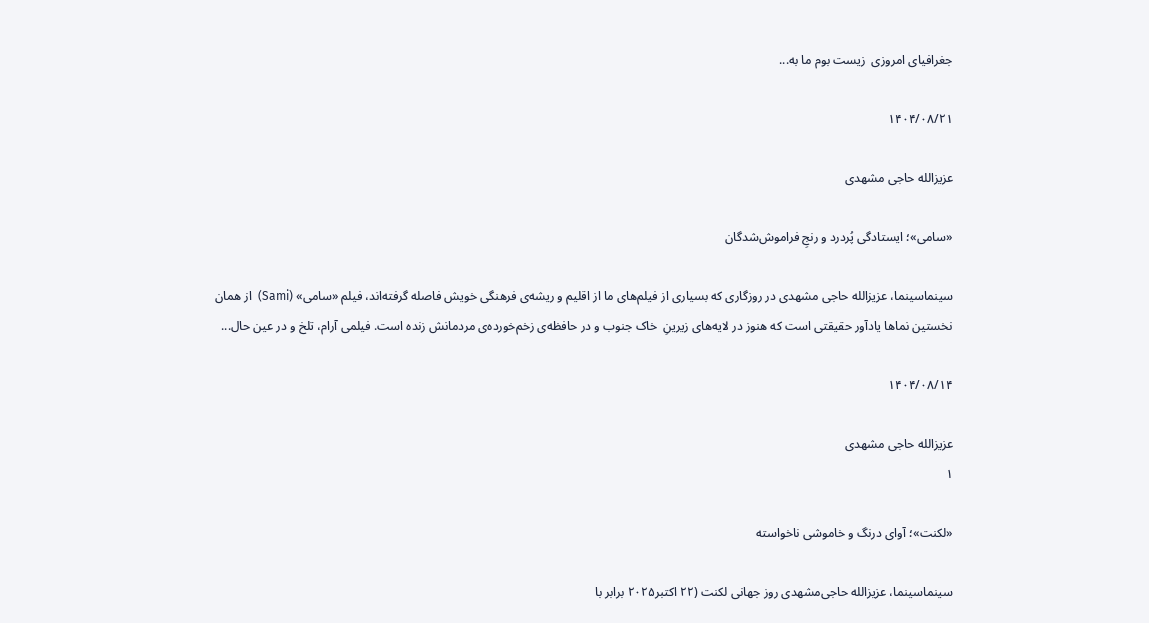جغرافیای امروزی  زیست بوم ما به...

۱۴۰۴/۰۸/۲۱

عزیزالله حاجی مشهدی

«سامی»؛ ایستادگی پُردرد و رنجِ فراموش‌شدگان

سینماسینما، عزیزالله حاجی مشهدی در روزگاری که بسیاری از فیلم‌های ما از اقلیم و ریشه‌ی فرهنگی خویش فاصله گرفته‌اند، فیلم «سامی» (Sami)  از همان نخستین نماها یادآور حقیقتی است که هنوز در لایه‌های زیرینِ  خاک جنوب و در حافظه‌ی زخم‌خورده‌ی مردمانش زنده است. فیلمی آرام، تلخ و در عین حال...

۱۴۰۴/۰۸/۱۴

عزیزالله حاجی مشهدی
۱

«لکنت»؛ آوای درنگ و خاموشی ناخواسته

سینماسینما، عزیزالله حاجی‌مشهدی روز جهانی لکنت (۲۲ اکتبر۲۰۲۵ برابر با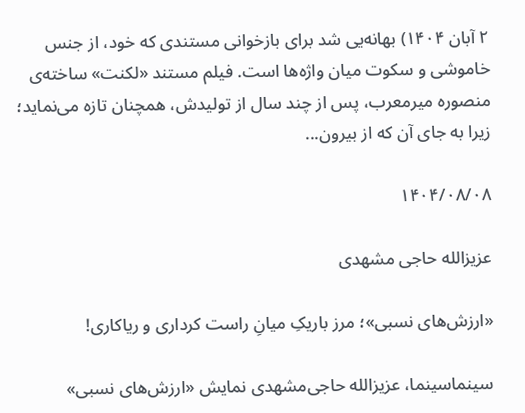۲ آبان ۱۴۰۴) بهانه‌یی شد برای بازخوانی مستندی که خود، از جنس خاموشی و سکوت میان واژه‌ها است. فیلم مستند «لکنت» ساخته‌ی منصوره میرمعرب، پس از چند سال از تولیدش، همچنان تازه می‌نماید؛ زیرا به جای آن که از بیرون...

۱۴۰۴/۰۸/۰۸

عزیزالله حاجی مشهدی

«ارزش‌های نسبی»؛ مرز باریکِ میانِ راست کرداری و ریاکاری!

سینماسینما، عزیزالله حاجی‌مشهدی نمایش «ارزش‌های نسبی»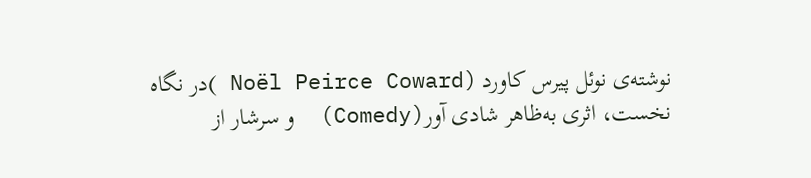نوشته‌ی نوئل پیرس کاورد (Noël Peirce Coward )در نگاه نخست، اثری به‌ظاهر شادی آور(Comedy)  و سرشار از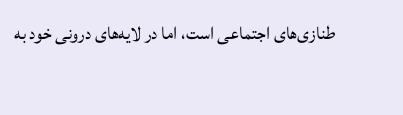طنازی‌های اجتماعی است، اما در لایه‌های درونی خود به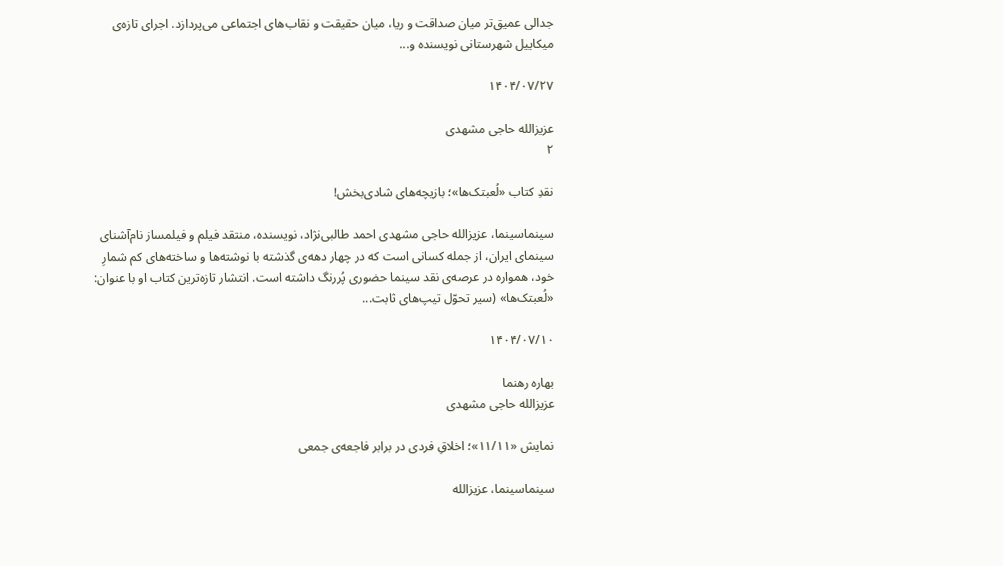جدالی عمیق‌تر میان صداقت و ریا، میان حقیقت و نقاب‌های اجتماعی می‌پردازد. اجرای تازه‌ی میکاییل شهرستانی نویسنده و...

۱۴۰۴/۰۷/۲۷

عزیزالله حاجی مشهدی
۲

نقدِ کتاب «لُعبتک‌ها»؛ بازیچه‌های شادی‌بخش!

سینماسینما، عزیزالله حاجی مشهدی احمد طالبی‌نژاد، نویسنده، منتقد فیلم و فیلمساز نام‌آشنای سینمای ایران، از جمله کسانی است که در چهار دهه‌ی گذشته با نوشته‌ها و ساخته‌های کم شمارِ خود، همواره در عرصه‌ی نقد سینما حضوری پُررنگ داشته است. انتشار تازه‌ترین کتاب او با عنوان: «لُعبتک‌ها» (سیر تحوّل تیپ‌های ثابت...

۱۴۰۴/۰۷/۱۰

بهاره رهنما
عزیزالله حاجی مشهدی

نمایش «۱۱/۱۱»؛ اخلاقِ فردی در برابر فاجعه‌ی جمعی

سینماسینما، عزیزالله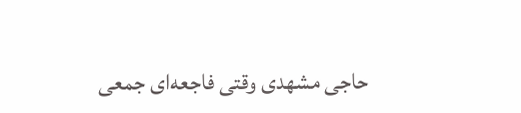حاجی مشهدی وقتی فاجعه‌ای جمعی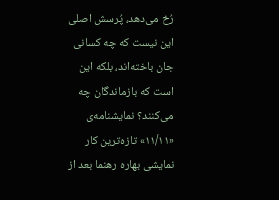رُخ می‌دهد، پُرسش اصلی این نیست که چه کسانی جان باخته‌اند، بلکه این است که بازماندگان چه می‌کنند؟ نمایشنامه‌ی «۱۱/۱۱» تازه‌ترین کار نمایشی بهاره رهنما بعد از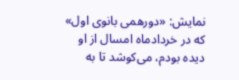نمایش: «دورهمی بانوی اول» که در خردادماه امسال از او دیده بودم، می‌کوشد تا به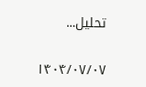تحلیل...

۱۴۰۴/۰۷/۰۷